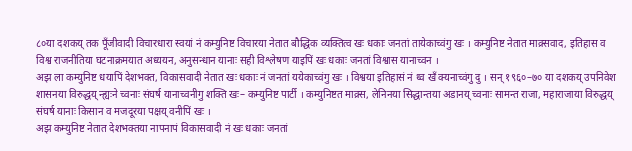८०या दशकय् तक पूँजीवादी विचारधारा स्वयां नं कम्युनिष्ट विचारया नेतात बौद्धिक व्यक्तित्व खः धकाः जनतां तायेकाच्वंगु खः । कम्युनिष्ट नेतात माक्र्सवाद, इतिहास व विश्व राजनीतिया घटनाक्रमयात अध्ययन, अनुसन्धान यानाः सही विश्लेषण याइपिं खः धकाः जनतां विश्वास यानाच्वन ।
अझ ला कम्युनिष्ट धयापिं देशभक्त, विकासवादी नेतात खः धकाः नं जनतां ययेकाच्वंगु खः । विश्वया इतिहासं नं थ्व खँ क्यनाच्वंगु दु । सन् १९६०–७० या दशकय् उपनिवेश शासनया विरुद्धय् न्ह्यःने च्वनाः संघर्ष यानाच्वनीगु शक्ति खः– कम्युनिष्ट पार्टी । कम्युनिष्टत माक्र्स, लेनिनया सिद्धान्तया अडानय् च्वनाः सामन्त राजा, महाराजाया विरुद्धय् संघर्ष यानाः किसान व मजदूरया पक्षय् वनीपिं खः ।
अझ कम्युनिष्ट नेतात देशभक्तया नापनापं विकासवादी नं खः धकाः जनतां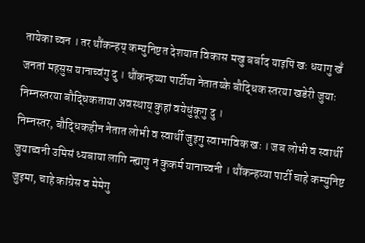तायेका च्वन । तर थौंकन्हय् कम्युनिष्टत देशयात विकास मखु बर्बाद याइपिं खः धयागु खँ जनतां महसुस यानाच्वंगु दु । थौंकन्हय्या पार्टीया नेतातय्के बौद्धिक स्तरया खडेरी जुयाः निम्नस्तरया बौद्धिकताया अवस्थाय् कुहां वयेधुंकूगु दु ।
निम्नस्तर, बौद्धिकहीन नेतात लोभी व स्वार्थी जुइगु स्वाभाविक खः । जब लोभी व स्वार्थी जुयाच्वनी उमिसं ध्यबाया लागि न्ह्यागु नं कुकर्म यानाच्वनी । थौंकन्हय्या पार्टी चाहे कम्युनिष्ट जुइमा, चाहे कांग्रेस व मेमेगु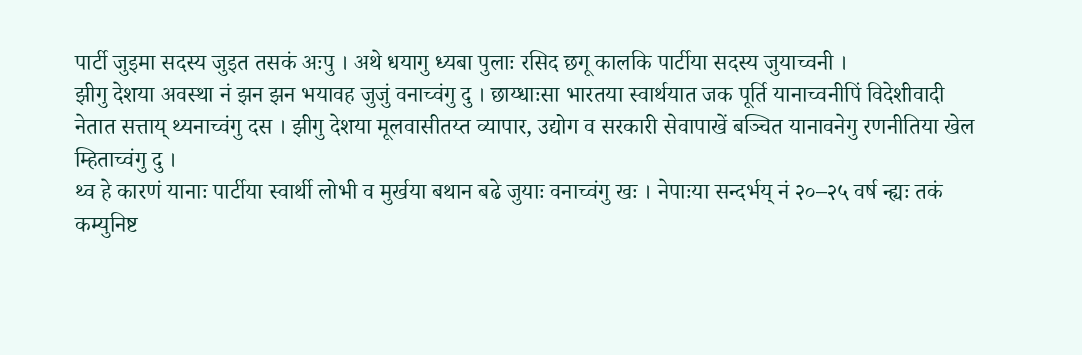पार्टी जुइमा सदस्य जुइत तसकं अःपु । अथे धयागु ध्यबा पुलाः रसिद छगू कालकि पार्टीया सदस्य जुयाच्वनी ।
झीगु देशया अवस्था नं झन झन भयावह जुजुं वनाच्वंगु दु । छाय्धाःसा भारतया स्वार्थयात जक पूर्ति यानाच्वनीपिं विदेशीवादी नेतात सत्ताय् थ्यनाच्वंगु दस । झीगु देशया मूलवासीतय्त व्यापार, उद्योग व सरकारी सेवापाखें बञ्चित यानावनेगु रणनीतिया खेल म्हिताच्वंगु दु ।
थ्व हे कारणं यानाः पार्टीया स्वार्थी लोभी व मुर्खया बथान बढे जुयाः वनाच्वंगु खः । नेपाःया सन्दर्भय् नं २०–२५ वर्ष न्ह्यः तकं कम्युनिष्ट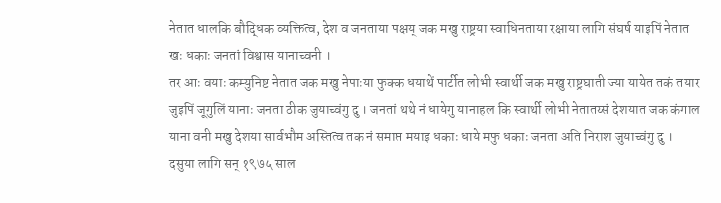नेतात धालकि बौद्धिक व्यक्तित्व, देश व जनताया पक्षय् जक मखु राष्ट्रया स्वाधिनताया रक्षाया लागि संघर्ष याइपिं नेतात खः धकाः जनतां विश्वास यानाच्वनी ।
तर आः वयाः कम्युनिष्ट नेतात जक मखु नेपाःया फुक्क धयाथें पार्टीत लोभी स्वार्थी जक मखु राष्ट्रघाती ज्या यायेत तकं तयार जुइपिं जूगुलिं यानाः जनता ठीक जुयाच्वंगु दु । जनतां थथे नं धायेगु यानाहल कि स्वार्थी लोभी नेतातय्सं देशयात जक कंगाल याना वनी मखु देशया सार्वभौम अस्तित्व तक नं समाप्त मयाइ धकाः धाये मफु धकाः जनता अति निराश जुयाच्वंगु दु ।
दसुया लागि सन् १९७५ साल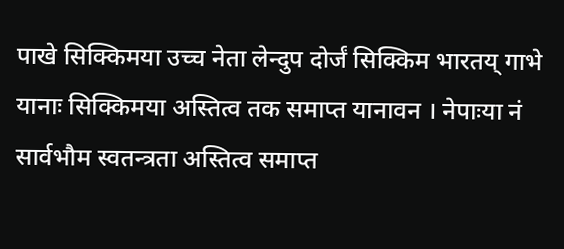पाखे सिक्किमया उच्च नेता लेन्दुप दोर्जं सिक्किम भारतय् गाभे यानाः सिक्किमया अस्तित्व तक समाप्त यानावन । नेपाःया नं सार्वभौम स्वतन्त्रता अस्तित्व समाप्त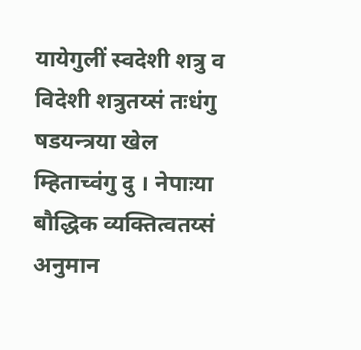यायेगुलीं स्वदेशी शत्रु व विदेशी शत्रुतय्सं तःधंगु षडयन्त्रया खेल म्हिताच्वंगु दु । नेपाःया बौद्धिक व्यक्तित्वतय्सं अनुमान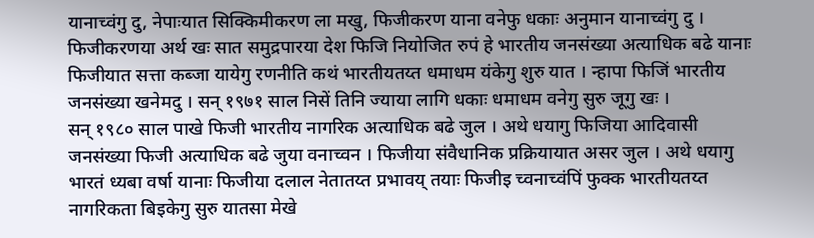यानाच्वंगु दु, नेपाःयात सिक्किमीकरण ला मखु, फिजीकरण याना वनेफु धकाः अनुमान यानाच्वंगु दु ।
फिजीकरणया अर्थ खः सात समुद्रपारया देश फिजि नियोजित रुपं हे भारतीय जनसंख्या अत्याधिक बढे यानाः फिजीयात सत्ता कब्जा यायेगु रणनीति कथं भारतीयतय्त धमाधम यंकेगु शुरु यात । न्हापा फिजिं भारतीय जनसंख्या खनेमदु । सन् १९७१ साल निसें तिनि ज्याया लागि धकाः धमाधम वनेगु सुरु जूगु खः ।
सन् १९८० साल पाखे फिजी भारतीय नागरिक अत्याधिक बढे जुल । अथे धयागु फिजिया आदिवासी जनसंख्या फिजी अत्याधिक बढे जुया वनाच्वन । फिजीया संवैधानिक प्रक्रियायात असर जुल । अथे धयागु भारतं ध्यबा वर्षा यानाः फिजीया दलाल नेतातय्त प्रभावय् तयाः फिजीइ च्वनाच्वंपिं फुक्क भारतीयतय्त नागरिकता बिइकेगु सुरु यातसा मेखे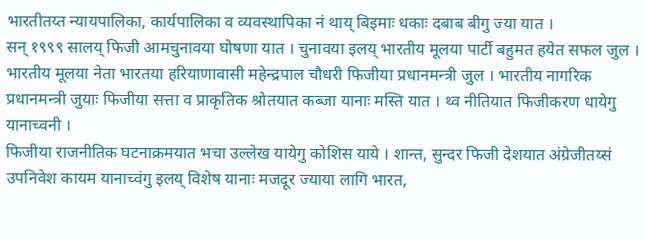भारतीतय्त न्यायपालिका, कार्यपालिका व व्यवस्थापिका नं थाय् बिइमाः धकाः दबाब बीगु ज्या यात ।
सन् १९९९ सालय् फिजी आमचुनावया घोषणा यात । चुनावया इलय् भारतीय मूलया पार्टी बहुमत हयेत सफल जुल । भारतीय मूलया नेता भारतया हरियाणावासी महेन्द्रपाल चौधरी फिजीया प्रधानमन्त्री जुल । भारतीय नागरिक प्रधानमन्त्री जुयाः फिजीया सत्ता व प्राकृतिक श्रोतयात कब्जा यानाः मस्ति यात । थ्व नीतियात फिजीकरण धायेगु यानाच्वनी ।
फिजीया राजनीतिक घटनाक्रमयात भचा उल्लेख यायेगु कोशिस याये । शान्त, सुन्दर फिजी देशयात अंग्रेजीतय्सं उपनिवेश कायम यानाच्वंगु इलय् विशेष यानाः मजदूर ज्याया लागि भारत,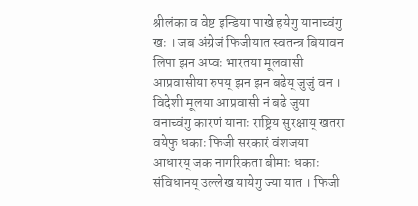श्रीलंका व वेष्ट इन्डिया पाखे हयेगु यानाच्वंगु खः । जब अंग्रेजं फिजीयात स्वतन्त्र बियावन लिपा झन अप्वः भारतया मूलवासी आप्रवासीया रुपय् झन झन बढेय् जुजुं वन ।
विदेशी मूलया आप्रवासी नं बढे जुया वनाच्वंगु कारणं यानाः राष्ट्रिय सुरक्षाय् खतरा वयेफु धकाः फिजी सरकारं वंशजया आधारय् जक नागरिकता बीमाः धकाः संविधानय् उल्लेख यायेगु ज्या यात । फिजी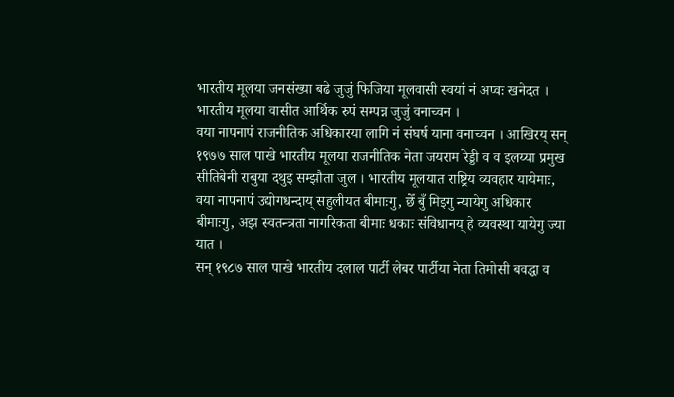भारतीय मूलया जनसंख्या बढे जुजुं फिजिया मूलवासी स्वयां नं अप्वः खनेदत । भारतीय मूलया वासीत आर्थिक रुपं सम्पन्न जुजुं वनाच्वन ।
वया नापनापं राजनीतिक अधिकारया लागि नं संघर्ष याना वनाच्वन । आखिरय् सन् १९७७ साल पाखे भारतीय मूलया राजनीतिक नेता जयराम रेड्डी व व इलय्या प्रमुख सीतिबेनी राबुया दथुइ सम्झौता जुल । भारतीय मूलयात राष्ट्रिय व्यवहार यायेमाः, वया नापनापं उद्योगधन्दाय् सहुलीयत बीमाःगु, छेँ बुँ मिइगु न्यायेगु अधिकार बीमाःगु, अझ स्वतन्त्रता नागरिकता बीमाः धकाः संविधानय् हे व्यवस्था यायेगु ज्या यात ।
सन् १९८७ साल पाखे भारतीय दलाल पार्टी लेबर पार्टीया नेता तिमोसी बवद्धा व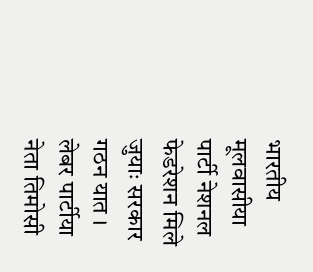भारतीय मूलवासीया पार्टी नेशनल फेडरेशन मिले जुयाः सरकार गठन यात । लेबर पार्टीया नेता तिमोसी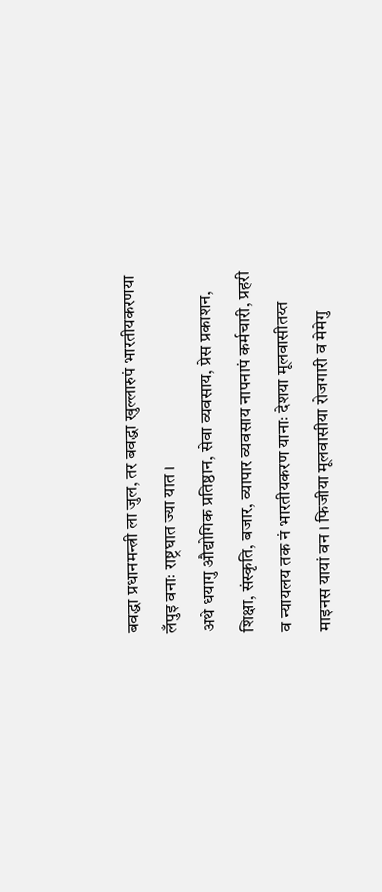बवद्धा प्रधानमन्त्री ला जुल, तर बवद्धा खुल्लारुपं भारतीयकरणया लँपुइ वनाः राष्ट्रघात ज्या यात ।
अथे धयागु औद्योगिक प्रतिष्ठान, सेवा व्यवसाय, प्रेस प्रकाशन, शिक्षा, संस्कृति, बजार, व्यापार व्यवसाय नापनापं कर्मचारी, प्रहरी व न्यायलय तक नं भारतीयकरण यानाः देशया मूलवासीतय्त माइनस यायां वन । फिजीया मूलवासीया रोजगारी व मेमेगु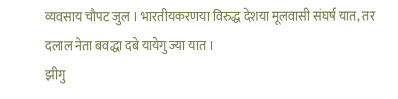व्यवसाय चौपट जुल । भारतीयकरणया विरुद्ध देशया मूलवासी संघर्ष यात, तर दलाल नेता बवद्धा दबे यायेगु ज्या यात ।
झीगु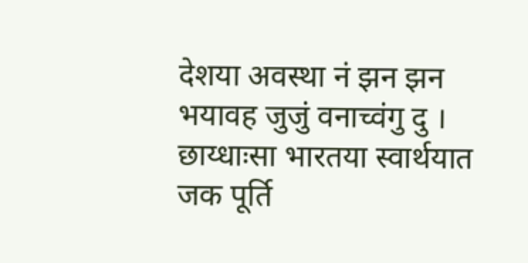देशया अवस्था नं झन झन भयावह जुजुं वनाच्वंगु दु । छाय्धाःसा भारतया स्वार्थयात जक पूर्ति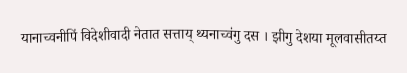यानाच्वनीपिं विदेशीवादी नेतात सत्ताय् थ्यनाच्वंगु दस । झीगु देशया मूलवासीतय्त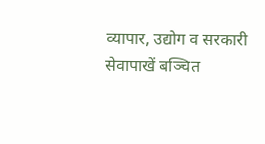व्यापार, उद्योग व सरकारी सेवापाखें बञ्चित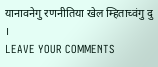यानावनेगु रणनीतिया खेल म्हिताच्वंगु दु ।
LEAVE YOUR COMMENTS